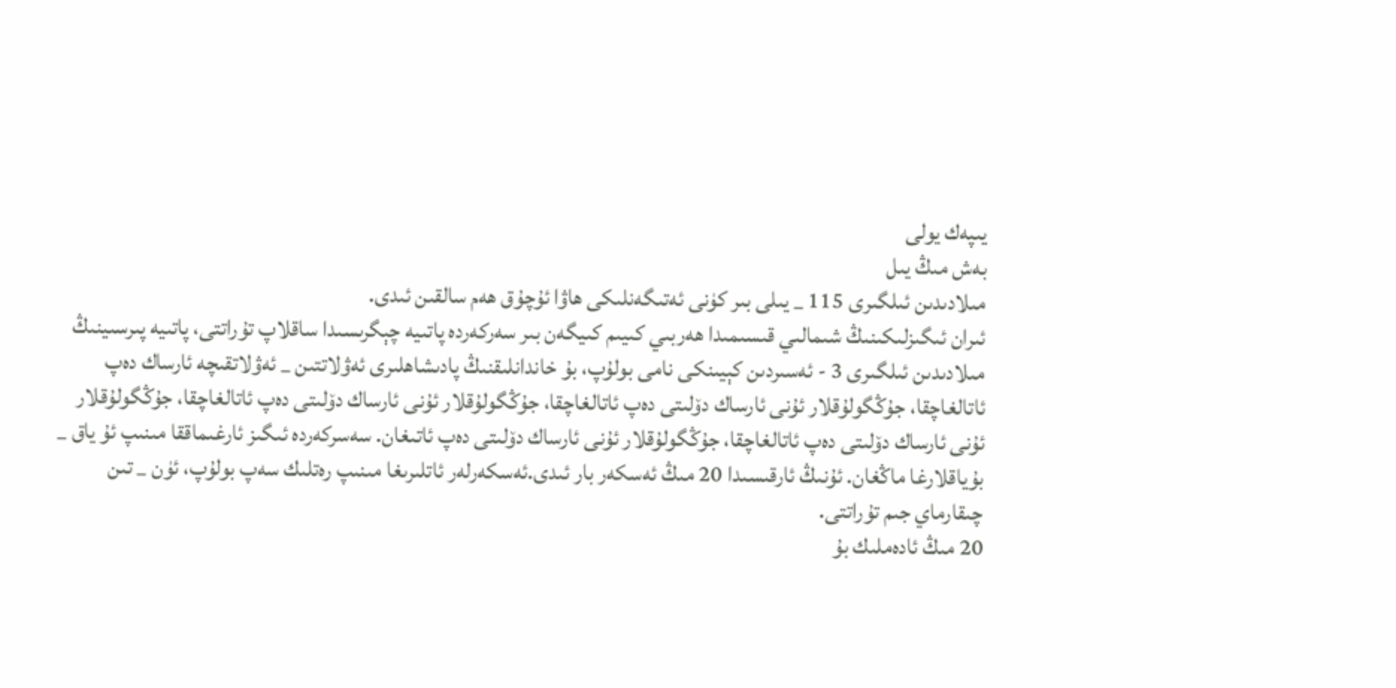يىپەك يولى
بەش مىڭ يىل
مىلادىدىن ئىلگىرى 115 _ يىلى بىر كۈنى ئەتىگەنلىكى ھاۋا ئۇچۇق ھەم سالقىن ئىدى.
ئىران ئىگىزلىكىنىڭ شىمالىي قىسىمىدا ھەربىي كىيىم كىيگەن بىر سەركەردە پاتىيە چېگرىسىدا ساقلاپ تۇراتتى، پاتىيە پىرسىينىڭ مىلادىدىن ئىلگىرى 3 - ئەسىردىن كېيىنكى نامى بولۇپ، بۇ خاندانلىقنىڭ پادىشاھلىرى ئەۋلاتتىن _ ئەۋلاتقىچە ئارساك دەپ ئاتالغاچقا، جۇڭگولۇقلار ئۇنى ئارساك دۆلىتى دەپ ئاتالغاچقا، جۇڭگولۇقلار ئۇنى ئارساك دۆلىتى دەپ ئاتالغاچقا، جۇڭگولۇقلار ئۇنى ئارساك دۆلىتى دەپ ئاتالغاچقا، جۇڭگولۇقلار ئۇنى ئارساك دۆلىتى دەپ ئاتىغان. سەسركەردە ئىگىز ئارغىماققا مىنىپ ئۇ ياق _ بۇياقلارغا ماڭغان. ئۇنىڭ ئارقىسىدا 20 مىڭ ئەسكەر بار ئىدى.ئەسكەرلەر ئاتلىرىغا مىنىپ رەتلىك سەپ بولۇپ، ئۈن _ تىن چىقارماي جىم تۇراتتى.
20 مىڭ ئادەملىك بۇ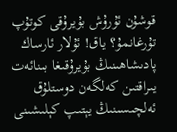قوشۇن ئۇرۇش بۇيرۇقى كوتۇپ تۇرغانمۇ؟ ياق! ئۇلار ئارساك پادىشاھىنىڭ بۇيرۇقىغا بىنائەت يىراقتىن كەلگەن دوستلۇق ئەلچىسىنىڭ يېتىپ كېلىشىنى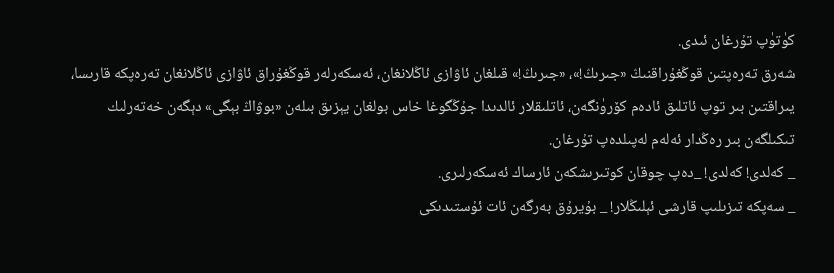كۈتۈپ تۇرغان ئىدى.
شەرق تەرەپتىن قوڭغۇراقنىڭ «جىرىڭ!»، «جىرىڭ!» قىلغان ئاۋازى ئاڭلانغان، ئەسكەرلەر قوڭغۇراق ئاۋازى ئاڭلانغان تەرەپكە قارىسا، يىراقتىن بىر توپ ئاتلىق ئادەم كۆرۈنگەن، ئاتلىقلار ئالدىدا جۇڭگوغا خاس بولغان يېزىق بىلەن «بوۋاڭ بېگى» دېگەن خەتەرلىك تىكىلگەن بىر رەڭدار ئەلەم لەپىلدەپ تۇرغان.
_ كەلدى! كەلدى! _دەپ چوقان كوتىرىشكەن ئارساك ئەسكەرلىرى.
_ سەپكە تىزىلىپ قارشى ئېلىڭلار! _ بۇيرۇق بەرگەن ئات ئۇستىدىكى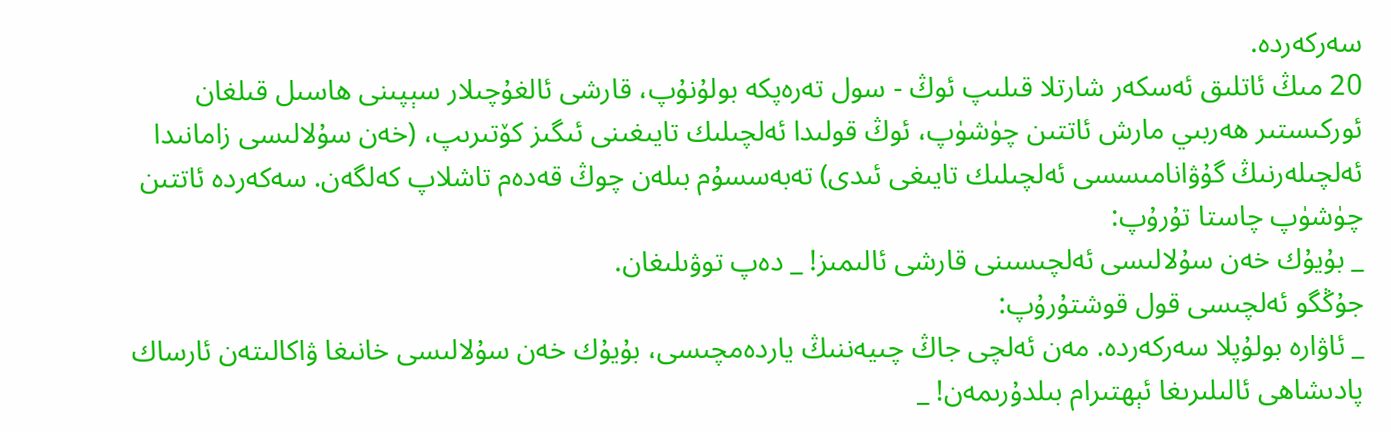سەركەردە.
20 مىڭ ئاتلىق ئەسكەر شارتلا قىلىپ ئوڭ - سول تەرەپكە بولۇنۇپ، قارشى ئالغۇچىلار سېپىنى ھاسىل قىلغان ئوركىستىر ھەربىي مارش ئاتتىن چۈشۈپ، ئوڭ قولىدا ئەلچىلىك تايىغىنى ئىگىز كۆتىرىپ، (خەن سۇلالىسى زامانىدا ئەلچىلەرنىڭ گۇۋانامىسسى ئەلچىلىك تايىغى ئىدى) تەبەسسۇم بىلەن چوڭ قەدەم تاشلاپ كەلگەن. سەكەردە ئاتتىن چۈشۈپ چاستا تۇرۇپ:
_ بۇيۇك خەن سۇلالىسى ئەلچىسىنى قارشى ئالىمىز! _ دەپ توۋىلىغان.
جۇڭگو ئەلچىسى قول قوشتۇرۇپ:
_ ئاۋارە بولۇپلا سەركەردە. مەن ئەلچى جاڭ چىيەننىڭ ياردەمچىسى، بۇيۇك خەن سۇلالىسى خانىغا ۋاكالىتەن ئارساك پادىشاھى ئالىلىرىغا ئېھتىرام بىلدۇرىمەن! _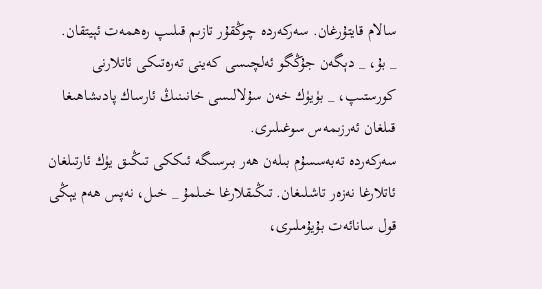سالام قايتۇرغان. سەركەردە چوڭقۇر تازىم قىلىپ رەھمەت ئېيتقان.
_ بۇ، _ دېگەن جۇڭگو ئەلچىسى كەينى تەرەتىكى ئاتلارنى كورستىپ، _ بۈيۈك خەن سۇلالىسى خانىنىڭ ئارساك پادىشاھىغا قىلغان ئەرزىمەس سوغىلىرى.
سەركەردە تەبەسسۇم بىلەن ھەر بىرسىگە ئىككى تىڭىق يۈك ئارتىلغان ئاتلارغا نەزەر تاشلىغان. تىڭىقلارغا خىلمۇ _ خىل، نەپس ھەم يېڭى قول سانائەت بۇيۇملىرى،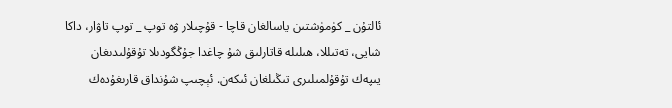ئالتۇن _ كۈمۈشتىن ياسالغان قاچا - قۇچىلار ۋە توپ _ توپ تاۋار، داكا شايى، تەتىللا، ھىلىلە قاتارلىق شۇ چاغدا جۇڭگودىلا تۇقۇلىدىغان يىپەك تۇقۇلمىلىرى تىڭىلغان ئىكەن. ئېچىپ شۇنداق قارىغۇدەك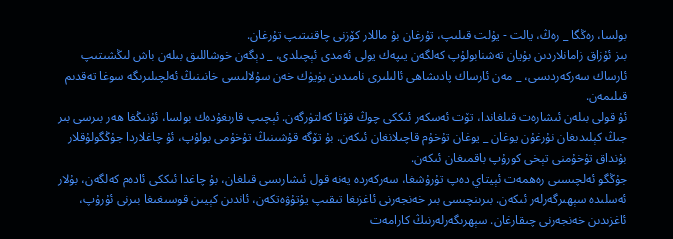بولسا، رەڭگا _ رەڭ، يالت - يۇلت قىلىپ، تۇرغان بۇ ماللار كۆزنى چاقنىتىپ تۇرغان.
بىز ئۇزاق زامانلاردىن بۇيان تەشنابولۇپ كەلگەن يىپەك يولى ئەمدى ئېچىلدى، _ دېگەن خوشاللىق بىلەن باش لىڭشىتىپ ئارساك سەركەردىسى، _ مەن ئارساك پادىشاھى ئالىلىرى نامىدىن بۈيۈك خەن سۇلالىسى خانىنىڭ ئەلچىلىرىگە سوغا تەقدىم قىلىمەن.
ئۇ قولى بىلەن ئىشارەت قىلغاندا، تۆت ئەسكەر ئىككى چوڭ قۇتا كەلتۈرگەن. ئېچىپ قارىغۇدەك بولسا، ئۇنىڭغا ھەر بىرسى بىر جىڭ كېلىدىغان نۇرغۇن يوغان _ يوغان تۇخۇم قاچىلانغان ئىكەن. بۇ تۆگە قۇشىنىڭ تۇخۇمى بولۇپ، ئۇ چاغلاردا جۇڭگولۇقلار بۇنداق تۇخۇمنى تېخى كورۇپ باقمىغان ئىكەن.
جۇڭگو ئەلچىسىى رەھمەت ئېيتاي دەپ تۇرۇشغا، سەركەردە يەنە قول ئىشارىسى قىلغان، بۇ چاغدا ئىككى ئادەم كەلگەن، بۇلار ئەسلىدە سېھىرگەرلەر ئىكەن. بىرىنچىسى بىر خەنجەرنى ئاغزىغا تىقىپ يۇتۇۋەتكەن، ئاندىن كېيىن قوسىغىغا بىرنى ئۇرۇپ، ئاغزىدىن خەنجەرنى چىقارغان. سېھرىگەرلەرنىڭ كارامەت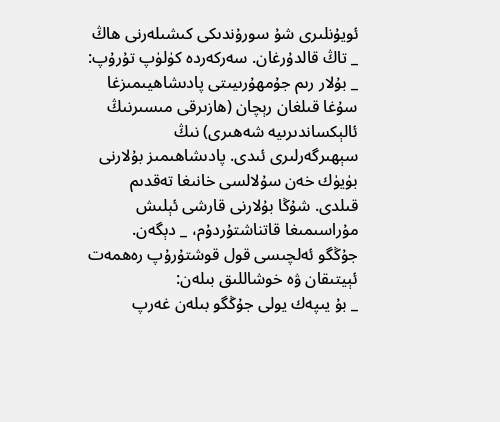ئويۇنلىرى شۇ سورۇندىكى كىشىلەرنى ھاڭ _ تاڭ قالدۇرغان. سەركەردە كۈلۈپ تۇرۇپ:
_ بۇلار رىم جۇمھۇرىيىتى پادىشاھيىمىزغا سۇغا قىلغان رېچان (ھازىرقى مىسىرنىڭ ئالېكساندىرىيە شەھىرى) نىڭ سېھىرگەرلىرى ئىدى. پادىشاھىمىز بۇلارنى بۈيۈك خەن سۇلالسى خانىغا تەقدىم قىلدى. شۇڭا بۇلارنى قارشى ئېلىش مۇراسىمىغا قاتناشتۇردۇم، _ دېگەن.
جۇڭگو ئەلچىسى قول قوشتۇرۇپ رەھمەت ئېيتىقان ۋە خوشاللىق بىلەن:
_ بۇ يىپەك يولى جۇڭگو بىلەن غەرپ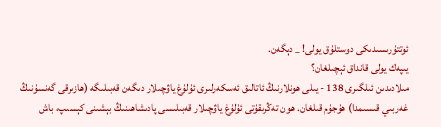ئوتتۇرىسىدىكى دوستلۇق يولى! _ دېگەن.
يىپەك يولى قانداق ئېچىلغان؟
مىلادىدىن ئىلگىرى 138 - يىلى ھونلارنىڭ ئاتالىق ئەسكەرلىرى ئۇلۇغ ياۋچىلار دىگەن قەبىلىگە (ھازىرقى گەنسۇنىڭ غەربىي قىسىمدا) ھۇجۇم قىلغان. ھون تەڭرىقۇتى ئۇلۇغ ياۋچىلار قەبىلىسى پادىشاھىنىڭ بېشىنى كېسىپ، باش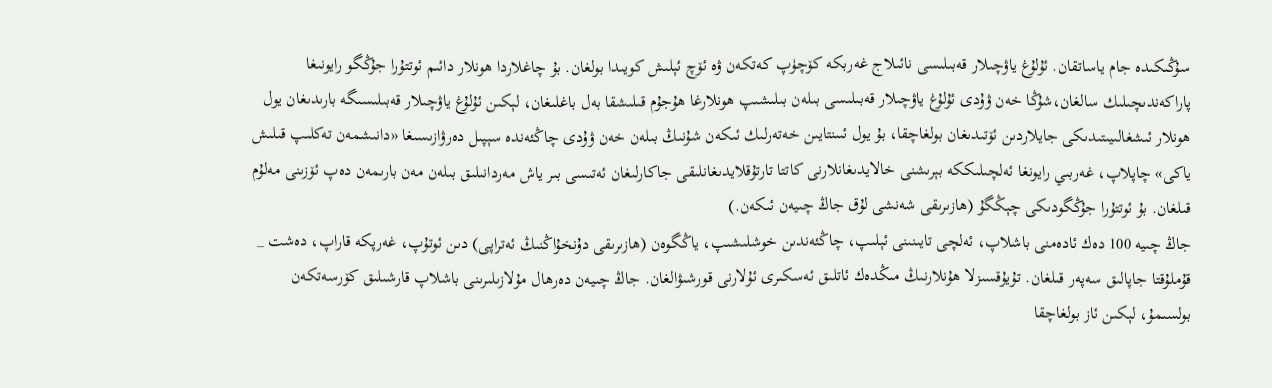سۇڭىكىدە جام ياساتقان. ئۇلۇغ ياۋچىلار قەبىلىسى نائىلاج غەربكە كۆچۈپ كەتكەن ۋە ئۆچ ئېلىش كويىدا بولغان. بۇ چاغلاردا ھونلار دائىم ئوتتۇرا جۇڭگو رايونىغا پاراكەندىچىلىك سالغان،شۇڭا خەن ۋۇدى ئۇلۇغ ياۋچىلار قەبىلىسى بىلەن بىلىشىپ ھونلارغا ھۇجۇم قىلىشقا بەل باغلىغان، لېكىن ئۇلۇغ ياۋچىلار قەبىلىسىگە بارىدىغان يول ھونلار ئىشغالىيىتىدىكى جايلاردىن ئۆتىدىغان بولغاچقا، بۇ يول ئىىنتايىن خەتەرلىك ئىكەن شۇنىڭ بىلەن خەن ۋۇدى چاڭئەندە سېپىل دەرۋازىسىغا «دانىشمەن تەكلىپ قىلىش ياكى» چاپلاپ، غەربىي رايونغا ئەلچىلىككە بېرىشنى خالايدىغانلارنى كاتتا تارتۇقلايدىغانلىقى جاكارلىغان ئەتىسى بىر ياش مەردانىلىق بىلەن مەن بارىمەن دەپ ئۆزىنى مەلۇم قىلغان. بۇ ئوتتۇرا جۇڭگودىكى چېڭگۇ (ھازىرىقى شەنشى لۇق جاڭ چىيەن ئىكەن.)
جاڭ چىيە 100 دەك ئادەمنى باشلاپ، ئەلچى تايىنىنى ئېلىپ، چاڭئەندىن خوشلىشىپ، ياڭگوەن (ھازىرىقى دۇنخۇاڭنىڭ ئەتراپى) دىن ئوتۇپ، غەرپكە قاراپ، دەشت _ قۇملۇقتا جاپالىق سەپەر قىلغان. تۇيۇقسىزلا ھۇنلارنىڭ مىڭدەك ئاتلىق ئەسكىرى ئۇلارنى قورشىۋالغان. جاڭ چىيەن دەرھال مۇلازىلىرىنى باشلاپ قارشىلىق كۆرسەتكەن بولسىمۇ، لېكىن ئاز بولغاچقا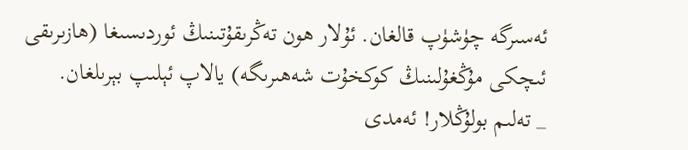ئەسىرگە چۈشۈپ قالغان. ئۇلار ھون تەڭرىقۇتىنىڭ ئوردىسىغا (ھازىرىقى ئىچكى مۇڭغۇلىنىڭ كوكخۇت شەھىرىگە) يالاپ ئېلىپ بېرىلغان.
_ تەلىم بولۇڭلار! ئەمدى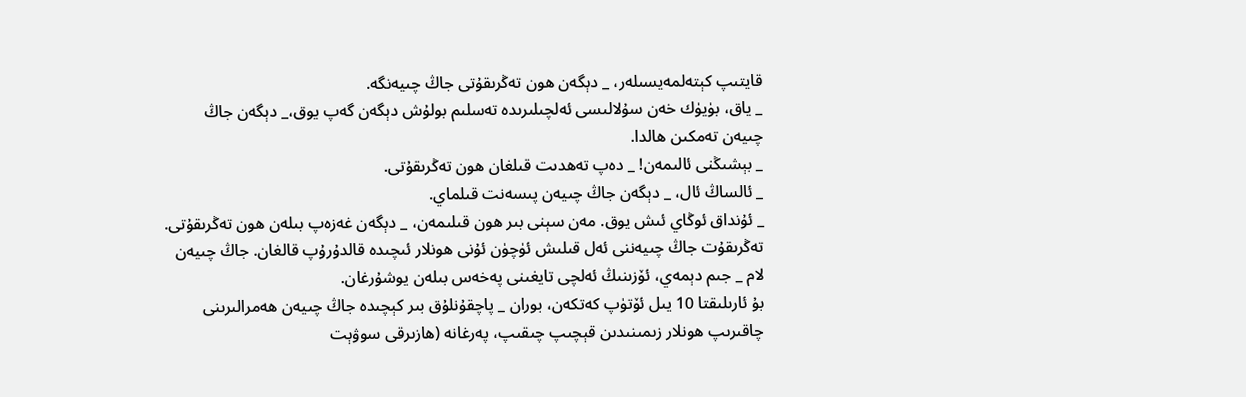قايتىپ كېتەلمەيسىلەر، _ دېگەن ھون تەڭرىقۇتى جاڭ چىيەنگە.
_ ياق، بۈيۈك خەن سۇلالىسى ئەلچىلىرىدە تەسلىم بولۇش دېگەن گەپ يوق،_ دېگەن جاڭ چىيەن تەمكىن ھالدا.
_ بېشىڭنى ئالىمەن! _ دەپ تەھدىت قىلغان ھون تەڭرىقۇتى.
_ ئالساڭ ئال، _ دېگەن جاڭ چىيەن پىسەنت قىلماي.
_ ئۇنداق ئوڭاي ئىش يوق. مەن سېنى بىر ھون قىلىمەن، _ دېگەن غەزەپ بىلەن ھون تەڭرىقۇتى.
تەڭرىقۇت جاڭ چىيەننى ئەل قىلىش ئۈچۈن ئۇنى ھونلار ئىچىدە قالدۇرۇپ قالغان. جاڭ چىيەن لام _ جىم دېمەي، ئۆزىنىڭ ئەلچى تايغىنى پەخەس بىلەن يوشۇرغان.
بۇ ئارىلىقتا 10 يىل ئۆتۈپ كەتكەن، بوران _ پاچقۇنلۇق بىر كېچىدە جاڭ چىيەن ھەمرالىرىنى چاقىرىپ ھونلار زىمىنىدىن قېچىپ چىقىپ، پەرغانە (ھازىرقى سوۋېت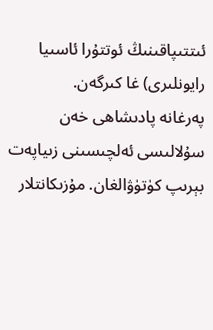ئىتتىپاقىنىڭ ئوتتۇرا ئاسىيا رايونلىرى) غا كىرگەن.
پەرغانە پادىشاھى خەن سۇلالىسى ئەلچىسىنى زىياپەت بېرىپ كۈتۈۋالغان. مۇزىكانتلار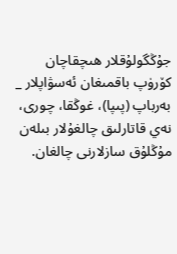جۇڭگولۇقلار ھىچقاچان كۆرۈپ باقمىغان ئەسۋاپلار _ بەرباپ (پىپا)، غوڭقا، چورى، نەي قاتارلىق چالغۇلار بىلەن مۇڭلۇق سازلارنى چالغان.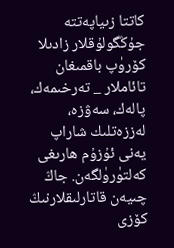كاتتا زىياپەتتە جۇڭگولۇقلار زادىلا كۆرۈپ باقمىغان تائاملار _ تەرخىمەك، پالەك، سەۋزە، لەززەتلىك شاراپ يەنى ئۇزۇم ھارىغى كەلتۈرۈلگەن. جاڭ چىيەن قاتارلىقلارنىڭ كۆزى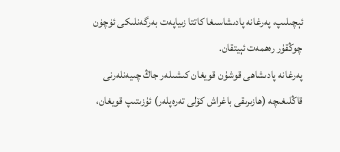ئېچىلىپ، پەرغانە پادىشاسىغا كاتتا زىياپەت بەرگەنلىكى ئۈچۈن چوڭقۇر رەھمەت ئېيتقان.
پەرغانە پادىشاھى قوشۇن قويغان كىشىلەر جاڭ چىيەنلەرنى قاڭلىغىچە (ھازىرىقى باغراش كۆلى تەرەپلەر) ئۇزىتىپ قويغان،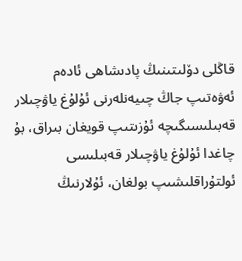قاڭلى دۆلىتىنىڭ پادىشاھى ئادەم ئەۋەتىپ جاڭ چىيەنلەرنى ئۇلۇغ ياۋچىلار قەبىلىسىگىچە ئۇزىتىپ قويغان بىراق، بۇ چاغدا ئۇلۇغ ياۋچىلار قەبىلىسى ئولتۇراقلىشىپ بولغان، ئۇلارنىڭ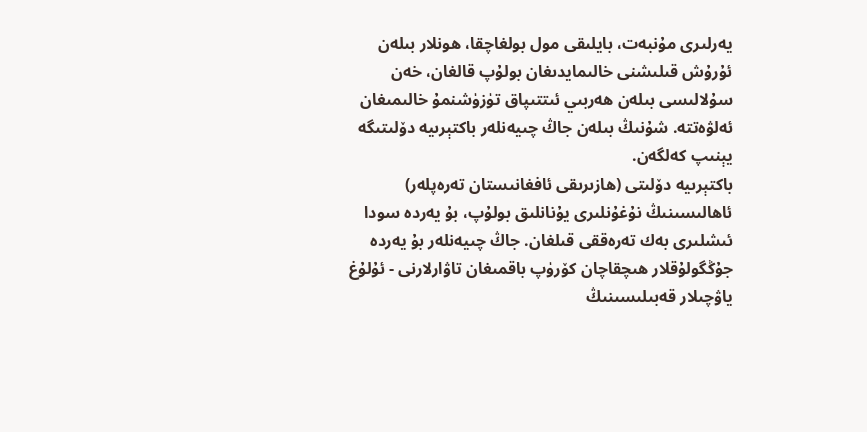يەرلىرى مۇنبەت، بايلىقى مول بولغاچقا، ھونلار بىلەن ئۇرۇش قىلىشنى خالىمايدىغان بولۇپ قالغان، خەن سۇلالىسى بىلەن ھەربىي ئىتتىپاق تۈزۈشنمۇ خالىمىغان ئەلۋەتتە. شۇنىڭ بىلەن جاڭ چىيەنلەر باكتېرىيە دۆلىتىگە يېنىپ كەلگەن.
باكتېرىيە دۆلىتى (ھازىرىقى ئافغانىستان تەرەپلەر) ئاھالىسىنىڭ نۇغۇنلىرى يۇنانلىق بولۇپ، بۇ يەردە سودا ئىشلىرى بەك تەرەققى قىلغان. جاڭ چىيەنلەر بۇ يەردە جۇڭگولۇقلار ھىچقاچان كۆرۈپ باقمىغان تاۋارلارنى - ئۇلۇغ ياۋچىلار قەبىلىسىنىڭ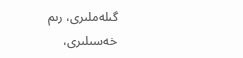گىلەملىرى، رىم خەسىلىرى،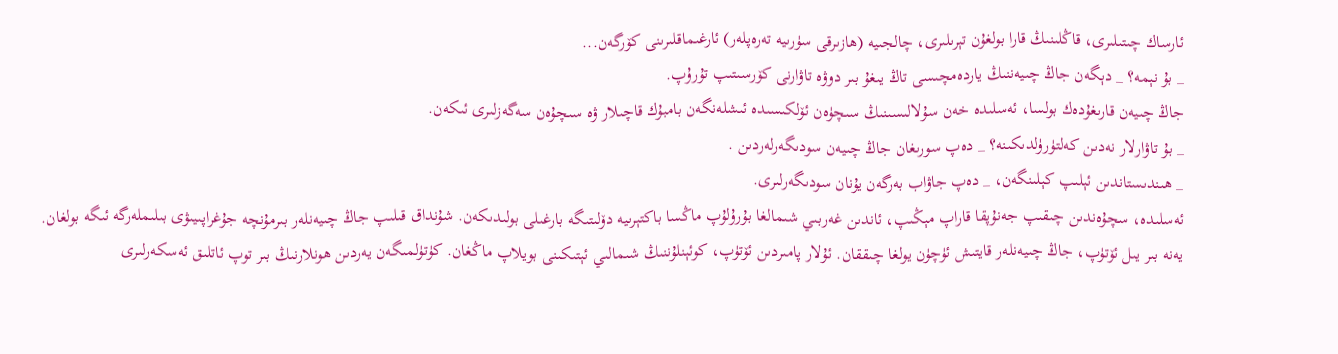ئارساك چىتىلىرى، قاڭلىنىڭ قارا بولغۇن تېرىلىرى، چالجىيە (ھازىرقى سۈرىيە تەرەپلەر) ئارغىماقلىرىنى كۆرگەن...
_ بۇ نېمە؟ _ دېگەن جاڭ چىيەننىڭ ياردەمچىسى تاڭ يىغۇ بىر دوۋە تاۋارنى كۆرسىتىپ تۇرۇپ.
جاڭ چىيەن قارىغۇدەك بولسا، ئەسلىدە خەن سۇلالىسىنىڭ سىچۈەن ئۆلكىسىدە ئىشلەنگەن بامبۇك قاچىلار ۋە سىچۇەن سەگەزلىرى ئىكەن.
_ بۇ تاۋارلار نەدىن كەلتۈرۈلدىكىنە؟ _ دەپ سورىغان جاڭ چىيەن سودىگەرلەردىن .
_ ھىندىستاندىن ئېلىپ كېلىنگەن، _ دەپ جاۋاب بەرگەن يۇنان سودىگەرلىرى.
ئەسلىدە، سچۇەندىن چىقىپ جەنۇپقا قاراپ مېڭىپ، ئاندىن غەربىي شىمالغا بۇرۇلۇپ ماڭسا باكتېرىيە دۆلىتىگە بارغىلى بولىدىكەن. شۇنداق قىلىپ جاڭ چىيەنلەر بىرمۇنچە جۇغراپىيىۋى بىلىملەرگە ئىگە بولغان.
يەنە بىر يىل ئۆتۈپ، جاڭ چىيەنلەر قايتىش ئۈچۈن يولغا چىققان. ئۇلار پامىردىن ئۆتۈپ، كوئېنلۇننىڭ شىمالىي ئېتىكىنى بويلاپ ماڭغان. كۈتۈلمىگەن يەردىن ھونلارنىڭ بىر توپ ئاتلىق ئەسكەرلىرى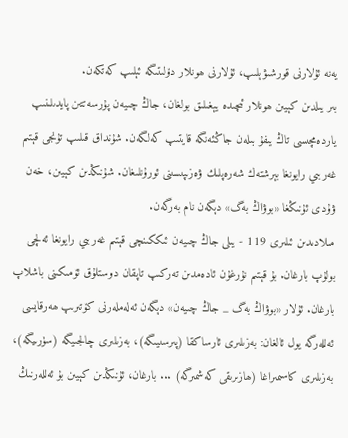يەنە ئۇلارنى قورشىۋېلىپ، ئۇلارنى ھونلار دۆلىتىگە ئېلىپ كەتكەن.
بىر يىلدىن كېيىن ھونلار ئىچىدە يېغىلىق بولغان، جاڭ چىيەن پۇرسەتتىن پايدىلىنىپ ياردەمچىسى تاڭ يىفۇ بىلەن جاڭئەنگە قايتىپ كەلگەن. شۇنداق قىلىپ تۇنجى قېتىم غەربىي رايونغا بېرشتەك شەرەپلىك ۋەزىپىسىنى ئورۇنلىغان. شۇنىڭدىن كېيىن، خەن ۋۇدى ئۇنىڭغا «بوۋاڭ بەگ» دېگەن نام بەرگەن.
مىلادىدىن ئىلىرى 119 - يىلى جاڭ چىيەن ئىككىنچى قېتىم غەربىي رايونغا ئەلچى بولۇپ بارغان. بۇ قېتىم نۇرغۇن ئادەمدىن تەركىپ تاپقان دوستلۇق ئۆمىكىنى باشلاپ بارغان. ئۇلار «بوۋاڭ بەگ _ جاڭ چىيەن» دېگەن ئەلەملەرنى كۆتىرىپ ھەرقايسى ئەللەرگە يول ئالغان: بەزىلىرى ئارساكقا (پىرسىيىگە)، بەزىلىرى چالجىيگە (سۈرىيگە)، بەزىلىرى كاسىمىراغا (ھازىرىقى كەشمىرگە) ... بارغان، ئۇنىڭدىن كېيىن بۇ ئەللەرنىڭ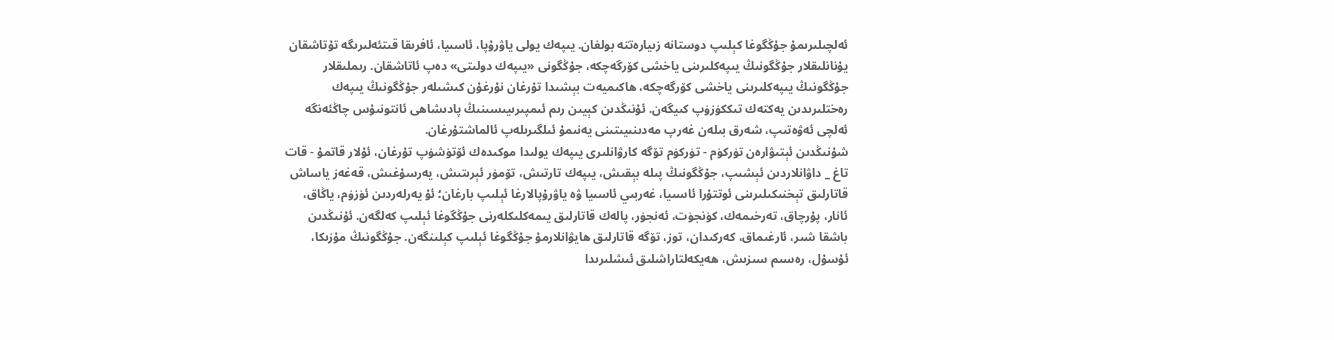ئەلچىلىرىمۇ جۇڭگوغا كېلىپ دوستانە زىيارەتتە بولغان. يىپەك يولى ياۋرۇپا، ئاسىيا، ئافرىقا قىتئەلىرىگە تۇتاشقان يۇنانلىقلار جۇڭگونىڭ يىپەكلىرىنى ياخشى كۆرگەچكە، جۇڭگونى «يىپەك دولىتى» دەپ ئاتاشقان. رىملىقلار جۇڭگونىڭ يىپەكلىرىنى ياخشى كۆرگەچكە، ھاكىميەت بېشىدا تۇرغان نۇرغۇن كىشىلەر جۇڭگونىڭ يىپەك رەختلىرىدىن يەكتەك تىككۈزۈپ كىيگەن. ئۇنىڭدىن كېيىن رىم ئىمپىرىيىسىنىڭ پادىشاھى ئانتونىۇس چاڭئەنگە ئەلچى ئەۋەتىپ، شەرق بىلەن غەرپ مەدىنىيىتىنى يەنىمۇ ئىلگىرىلەپ ئالماشتۇرغان.
شۇنىڭدىن ئېتىۋارەن تۈركۈم - تۈركۈم تۆگە كارۋانلىرى يىپەك يولىدا موكىدەك ئۆتۈشۈپ تۇرغان، ئۇلار قاتمۇ - قات تاغ _ داۋانلاردىن ئېشىپ، جۇڭگونىڭ پىلە بېقىش، يىپەك تارتىش، تۆمۈر ئېرىتىش، يەرسۇغىش، قەغەز ياساش قاتارلىق تېخنىكىلىرىنى ئوتتۇرا ئاسىيا، غەربىي ئاسىيا ۋە ياۋرۇپالارغا ئېلىپ بارغان؛ ئۇ يەرلەردىن ئۈزۈم، ياڭاق، ئانار، پۇرچاق، تەرخىمەك، كۈنجۈت، ئەنجۈر، پالەك قاتارلىق يىمەكلىكلەرنى جۇڭگوغا ئېلىپ كەلگەن. ئۇنىڭدىن باشقا شىر، ئارغىماق، كەركىدان، توز، تۆگە قاتارلىق ھايۋانلارمۇ جۇڭگوغا ئېلىپ كېلىنگەن. جۇڭگونىڭ مۇزىكا، ئۇسۇل، رەسىم سىزىش، ھەيكەلتاراشلىق ئىشلىرىدا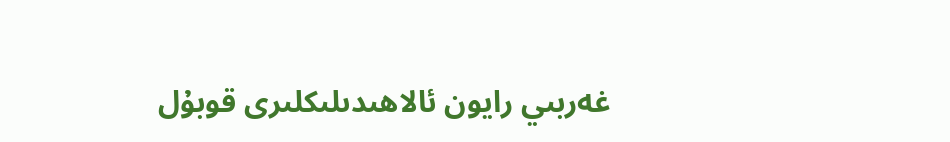غەربىي رايون ئالاھىدىلىكلىرى قوبۇل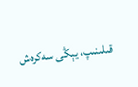قىلىنىپ، يېڭى سەكرەش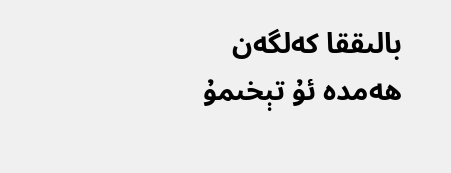بالىققا كەلگەن ھەمدە ئۇ تېخىمۇ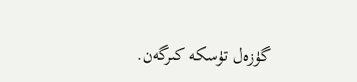گۈزەل تۈسكە كىرگەن.